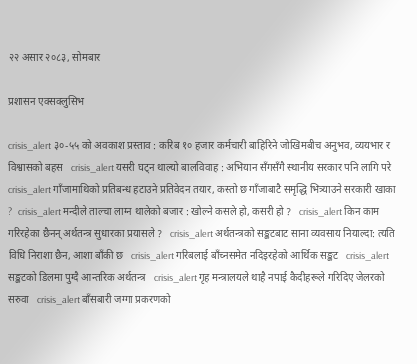२२ असार २०८३, सोमबार

प्रशासन एक्सक्लुसिभ

crisis_alert ३०-५५ को अवकाश प्रस्ताव : करिब १० हजार कर्मचारी बाहिरिने जोखिमबीच अनुभव, व्ययभार र विश्वासको बहस   crisis_alert यसरी घट्न थाल्यो बालविवाह : अभियान सँगसँगै स्थानीय सरकार पनि लागि परे     crisis_alert गाँजामाथिको प्रतिबन्ध हटाउने प्रतिवेदन तयार, कस्तो छ गाँजाबाटै समृद्धि भित्र्याउने सरकारी खाका ?   crisis_alert मन्दीले ताल्चा लाग्न थालेको बजार : खोल्ने कसले हो, कसरी हो ?   crisis_alert किन काम गरिरहेका छैनन् अर्थतन्त्र सुधारका प्रयासले ?   crisis_alert अर्थतन्त्रको सङ्कटबाट साना व्यवसाय नियाल्दा: त्यति विधि निराशा छैन, आशा बाँकी छ   crisis_alert गरिबलाई बाँच्नसमेत नदिइरहेको आर्थिक सङ्कट   crisis_alert सङ्कटको डिलमा पुग्दै आन्तरिक अर्थतन्त्र   crisis_alert गृह मन्त्रालयले थाहै नपाई कैदीहरूले गरिदिए जेलरको सरुवा   crisis_alert बाँसबारी जग्गा प्रकरणको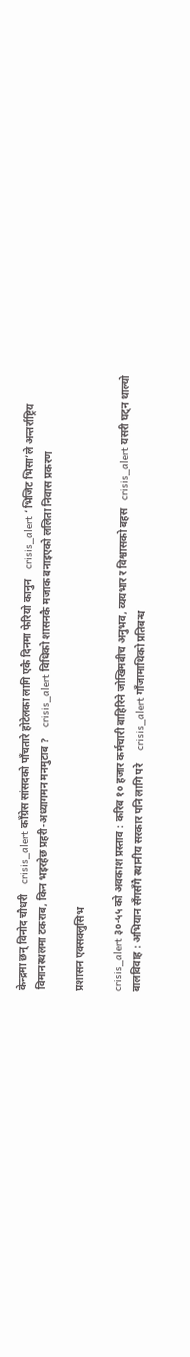केन्द्रमा छन् विनोद चौधरी    crisis_alert काँग्रेस सांसदको पाँचतारे होटेलका लागि एकै दिनमा फेरियो कानुन    crisis_alert ‘भिजिट भिसा’ले अन्तर्राष्ट्रिय विमानस्थलमा टकराब, किन भइरहेछ प्रहरी-अध्यागमन मनमुटाब ?    crisis_alert विधिको शासनकै मजाक बनाइएको ललिता निवास प्रकरण

प्रशासन एक्सक्लुसिभ

crisis_alert ३०-५५ को अवकाश प्रस्ताव : करिब १० हजार कर्मचारी बाहिरिने जोखिमबीच अनुभव, व्ययभार र विश्वासको बहस   crisis_alert यसरी घट्न थाल्यो बालविवाह : अभियान सँगसँगै स्थानीय सरकार पनि लागि परे     crisis_alert गाँजामाथिको प्रतिबन्ध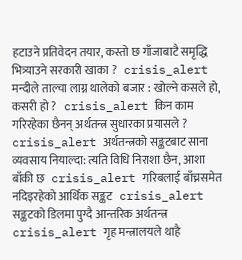हटाउने प्रतिवेदन तयार, कस्तो छ गाँजाबाटै समृद्धि भित्र्याउने सरकारी खाका ?   crisis_alert मन्दीले ताल्चा लाग्न थालेको बजार : खोल्ने कसले हो, कसरी हो ?   crisis_alert किन काम गरिरहेका छैनन् अर्थतन्त्र सुधारका प्रयासले ?   crisis_alert अर्थतन्त्रको सङ्कटबाट साना व्यवसाय नियाल्दा: त्यति विधि निराशा छैन, आशा बाँकी छ   crisis_alert गरिबलाई बाँच्नसमेत नदिइरहेको आर्थिक सङ्कट   crisis_alert सङ्कटको डिलमा पुग्दै आन्तरिक अर्थतन्त्र   crisis_alert गृह मन्त्रालयले थाहै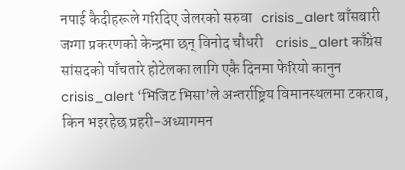नपाई कैदीहरूले गरिदिए जेलरको सरुवा   crisis_alert बाँसबारी जग्गा प्रकरणको केन्द्रमा छन् विनोद चौधरी    crisis_alert काँग्रेस सांसदको पाँचतारे होटेलका लागि एकै दिनमा फेरियो कानुन    crisis_alert ‘भिजिट भिसा’ले अन्तर्राष्ट्रिय विमानस्थलमा टकराब, किन भइरहेछ प्रहरी-अध्यागमन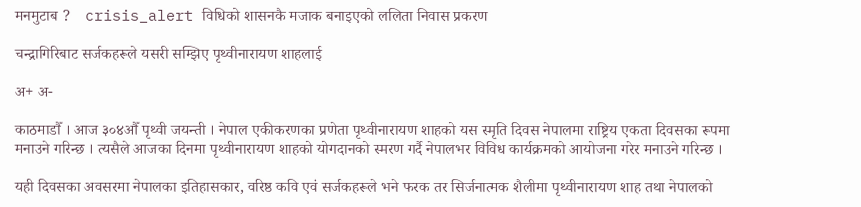मनमुटाब ?    crisis_alert विधिको शासनकै मजाक बनाइएको ललिता निवास प्रकरण

चन्द्रागिरिबाट सर्जकहरूले यसरी सम्झिए पृथ्वीनारायण शाहलाई

अ+ अ-

काठमाडौँ । आज ३०४औँ पृथ्वी जयन्ती । नेपाल एकीकरणका प्रणेता पृथ्वीनारायण शाहको यस स्मृति दिवस नेपालमा राष्ट्रिय एकता दिवसका रूपमा मनाउने गरिन्छ । त्यसैले आजका दिनमा पृथ्वीनारायण शाहको योगदानको स्मरण गर्दै नेपालभर विविध कार्यक्रमको आयोजना गरेर मनाउने गरिन्छ ।

यही दिवसका अवसरमा नेपालका इतिहासकार, वरिष्ठ कवि एवं सर्जकहरूले भने फरक तर सिर्जनात्मक शैलीमा पृथ्वीनारायण शाह तथा नेपालको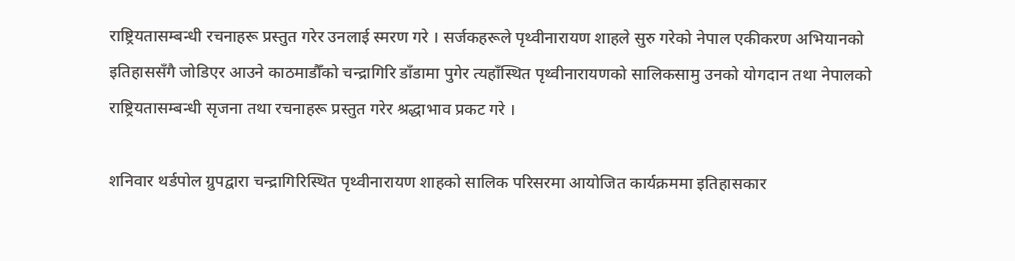राष्ट्रियतासम्बन्धी रचनाहरू प्रस्तुत गरेर उनलाई स्मरण गरे । सर्जकहरूले पृथ्वीनारायण शाहले सुरु गरेको नेपाल एकीकरण अभियानको इतिहाससँगै जोडिएर आउने काठमाडौँको चन्द्रागिरि डाँडामा पुगेर त्यहाँस्थित पृथ्वीनारायणको सालिकसामु उनको योगदान तथा नेपालको राष्ट्रियतासम्बन्धी सृजना तथा रचनाहरू प्रस्तुत गरेर श्रद्धाभाव प्रकट गरे ।

शनिवार थर्डपोल ग्रुपद्वारा चन्द्रागिरिस्थित पृथ्वीनारायण शाहको सालिक परिसरमा आयोजित कार्यक्रममा इतिहासकार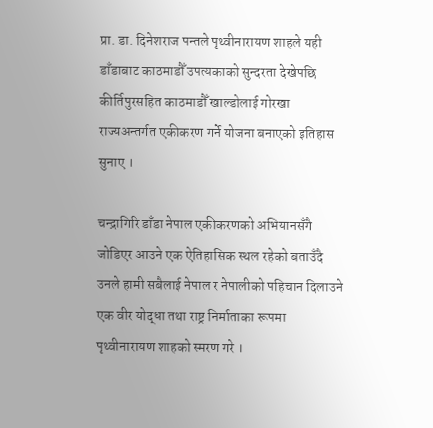प्रा. डा. दिनेशराज पन्तले पृथ्वीनारायण शाहले यही डाँडाबाट काठमाडौँ उपत्यकाको सुन्दरता देखेपछि कीर्तिपुरसहित काठमाडौँ खाल्डोलाई गोरखा राज्यअन्तर्गत एकीकरण गर्ने योजना बनाएको इतिहास सुनाए ।

चन्द्रागिरि डाँडा नेपाल एकीकरणको अभियानसँगै जोडिएर आउने एक ऐतिहासिक स्थल रहेको बताउँदै उनले हामी सबैलाई नेपाल र नेपालीको पहिचान दिलाउने एक वीर योद्धा तथा राष्ट्र निर्माताका रूपमा पृथ्वीनारायण शाहको स्मरण गरे ।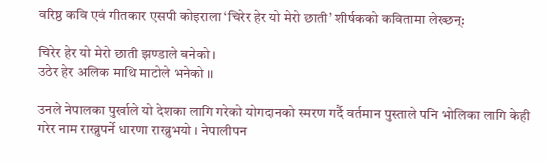वरिष्ठ कवि एवं गीतकार एसपी कोइराला ‘चिरेर हेर यो मेरो छाती’ शीर्षकको कवितामा लेख्छन्:

चिरेर हेर यो मेरो छाती झण्डाले बनेको ।
उठेर हेर अलिक माथि माटोले भनेको ।।

उनले नेपालका पुर्खाले यो देशका लागि गरेको योगदानको स्मरण गर्दै वर्तमान पुस्ताले पनि भोलिका लागि केही गरेर नाम राख्नुपर्ने धारणा राख्नुभयो । नेपालीपन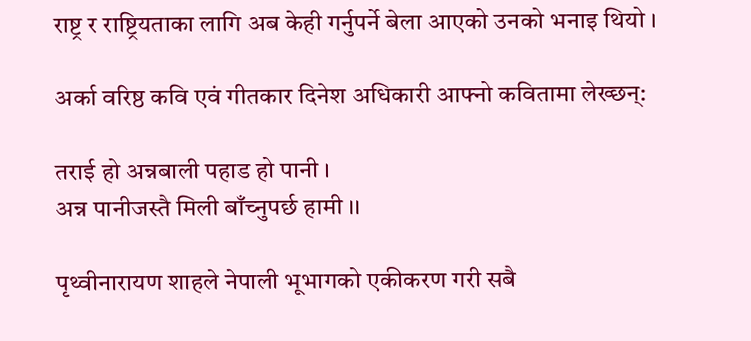राष्ट्र र राष्ट्रियताका लागि अब केही गर्नुपर्ने बेला आएको उनको भनाइ थियो ।

अर्का वरिष्ठ कवि एवं गीतकार दिनेश अधिकारी आफ्नो कवितामा लेख्छन्:

तराई हो अन्नबाली पहाड हो पानी ।
अन्न पानीजस्तै मिली बाँच्नुपर्छ हामी ।।

पृथ्वीनारायण शाहले नेपाली भूभागको एकीकरण गरी सबै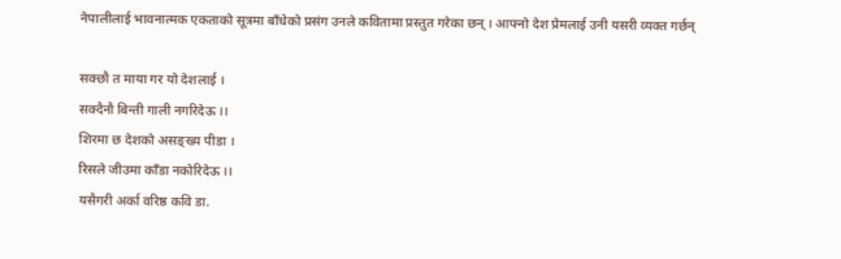नेपालीलाई भावनात्मक एकताको सूत्रमा बाँधेको प्रसंग उनले कवितामा प्रस्तुत गरेका छन् । आफ्नो देश प्रेमलाई उनी यसरी व्यक्त गर्छन्

सक्छौ त माया गर यो देशलाई ।
सक्दैनौ बिन्ती गाली नगरिदेऊ ।।
शिरमा छ देशको असङ्ख्य पीडा ।
रिसले जीउमा काँडा नकोरिदेऊ ।।
यसैगरी अर्का वरिष्ठ कवि डा.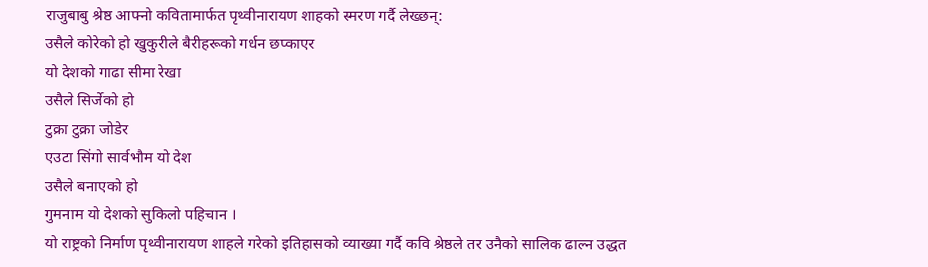राजुबाबु श्रेष्ठ आफ्नो कवितामार्फत पृथ्वीनारायण शाहको स्मरण गर्दै लेख्छन्:
उसैले कोरेको हो खुकुरीले बैरीहरूको गर्धन छप्काएर
यो देशको गाढा सीमा रेखा
उसैले सिर्जेको हो
टुक्रा टुक्रा जोडेर
एउटा सिंगो सार्वभौम यो देश
उसैले बनाएको हो
गुमनाम यो देशको सुकिलो पहिचान ।
यो राष्ट्रको निर्माण पृथ्वीनारायण शाहले गरेको इतिहासको व्याख्या गर्दै कवि श्रेष्ठले तर उनैको सालिक ढाल्न उद्धत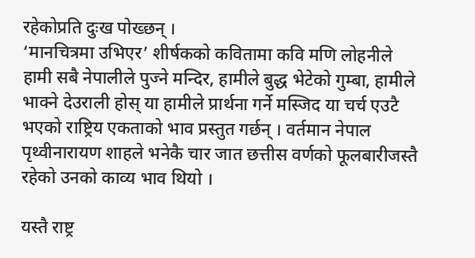रहेकोप्रति दुःख पोख्छन् ।
‘मानचित्रमा उभिएर’ शीर्षकको कवितामा कवि मणि लोहनीले हामी सबै नेपालीले पुज्ने मन्दिर, हामीले बुद्ध भेटेको गुम्बा, हामीले भाक्ने देउराली होस् या हामीले प्रार्थना गर्ने मस्जिद या चर्च एउटै भएको राष्ट्रिय एकताको भाव प्रस्तुत गर्छन् । वर्तमान नेपाल पृथ्वीनारायण शाहले भनेकै चार जात छत्तीस वर्णको फूलबारीजस्तै रहेको उनको काव्य भाव थियो ।

यस्तै राष्ट्र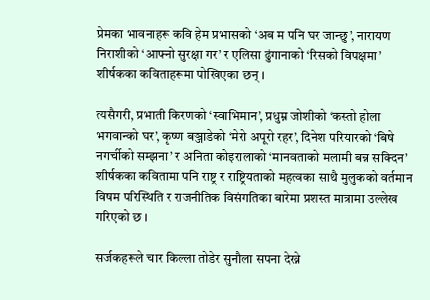प्रेमका भावनाहरू कवि हेम प्रभासको ‘अब म पनि घर जान्छु’, नारायण निराशीको ‘आफ्नो सुरक्षा गर’ र एलिसा ढुंगानाको ‘रिसको विपक्षमा’ शीर्षकका कविताहरूमा पोखिएका छन् ।

त्यसैगरी, प्रभाती किरणको ‘स्वाभिमान’, प्रधुम्न जोशीको ‘कस्तो होला भगवान्को घर’, कृष्ण बञ्जाडेको ‘मेरो अपूरो रहर’, दिनेश परियारको ‘बिषे नगर्चीको सम्झना’ र अनिता कोइरालाको ‘मानवताको मलामी बन्न सक्दिन’ शीर्षकका कवितामा पनि राष्ट्र र राष्ट्रियताको महत्वका साथै मुलुकको वर्तमान विषम परिस्थिति र राजनीतिक विसंगतिका बारेमा प्रशस्त मात्रामा उल्लेख गरिएको छ ।

सर्जकहरूले चार किल्ला तोडेर सुनौला सपना देख्ने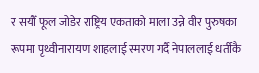र सयौँ फूल जोडेर राष्ट्रिय एकताको माला उन्ने वीर पुरुषका रूपमा पृथ्वीनारायण शाहलाई स्मरण गर्दै नेपाललाई धर्तीकै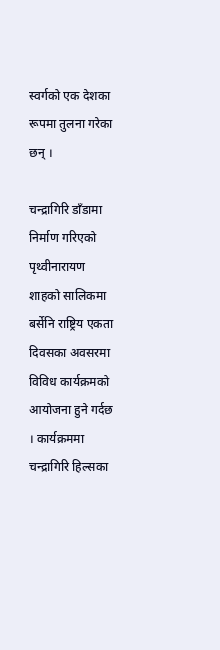स्वर्गको एक देशका रूपमा तुलना गरेका छन् ।

चन्द्रागिरि डाँडामा निर्माण गरिएको पृथ्वीनारायण शाहको सालिकमा बर्सेनि राष्ट्रिय एकता दिवसका अवसरमा विविध कार्यक्रमको आयोजना हुने गर्दछ । कार्यक्रममा चन्द्रागिरि हिल्सका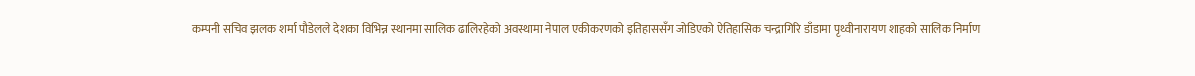कम्पनी सचिव झलक शर्मा पौडेलले देशका विभिन्न स्थानमा सालिक ढालिरहेको अवस्थामा नेपाल एकीकरणको इतिहाससँग जोडिएको ऐतिहासिक चन्द्रागिरि डाँडामा पृथ्वीनारायण शाहको सालिक निर्माण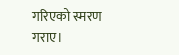गरिएको स्मरण गराए।